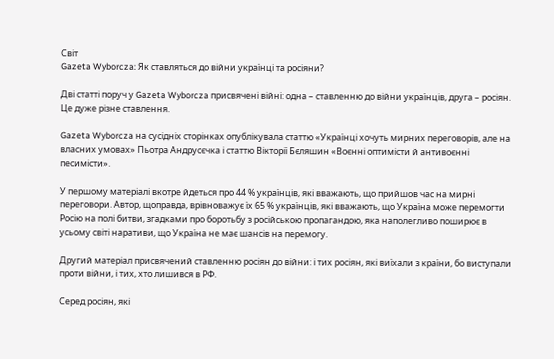Світ
Gazeta Wyborcza: Як ставляться до війни українці та росіяни?

Дві статті поруч у Gazeta Wyborcza присвячені війні: одна – ставленню до війни українців, друга – росіян. Це дуже різне ставлення.

Gazeta Wyborcza на сусідніх сторінках опублікувала статтю «Українці хочуть мирних переговорів, але на власних умовах» Пьотра Андрусєчка і статтю Вікторії Бєляшин «Воєнні оптимісти й антивоєнні песимісти».

У першому матеріалі вкотре йдеться про 44 % українців, які вважають, що прийшов час на мирні переговори. Автор, щоправда, врівноважує їх 65 % українців, які вважають, що Україна може перемогти Росію на полі битви, згадками про боротьбу з російською пропагандою, яка наполегливо поширює в усьому світі наративи, що Україна не має шансів на перемогу.

Другий матеріал присвячений ставленню росіян до війни: і тих росіян, які виїхали з країни, бо виступали проти війни, і тих, хто лишився в РФ.

Серед росіян, які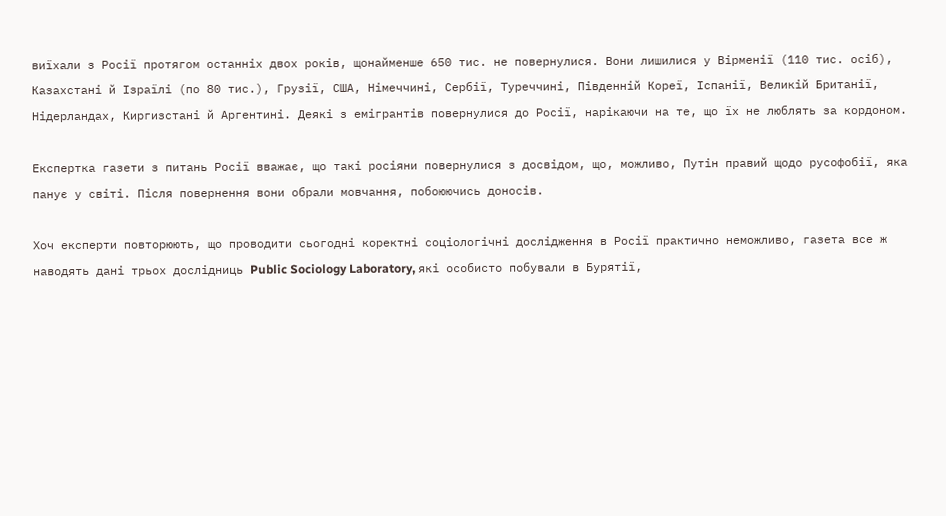виїхали з Росії протягом останніх двох років, щонайменше 650 тис. не повернулися. Вони лишилися у Вірменії (110 тис. осіб), Казахстані й Ізраїлі (по 80 тис.), Грузії, США, Німеччині, Сербії, Туреччині, Південній Кореї, Іспанії, Великій Британії, Нідерландах, Киргизстані й Аргентині. Деякі з емігрантів повернулися до Росії, нарікаючи на те, що їх не люблять за кордоном.

Експертка газети з питань Росії вважає, що такі росіяни повернулися з досвідом, що, можливо, Путін правий щодо русофобії, яка панує у світі. Після повернення вони обрали мовчання, побоюючись доносів.

Хоч експерти повторюють, що проводити сьогодні коректні соціологічні дослідження в Росії практично неможливо, газета все ж наводять дані трьох дослідниць Public Sociology Laboratory, які особисто побували в Бурятії,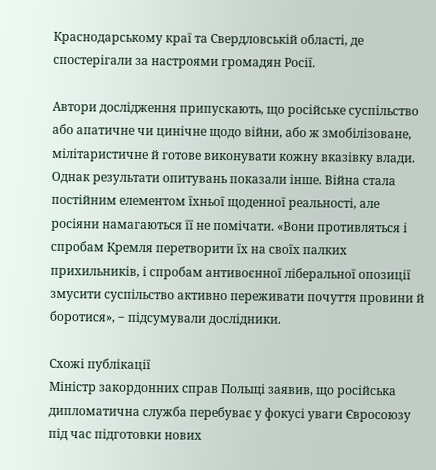Краснодарському краї та Свердловській області, де спостерігали за настроями громадян Росії.

Автори дослідження припускають, що російське суспільство або апатичне чи цинічне щодо війни, або ж змобілізоване, мілітаристичне й готове виконувати кожну вказівку влади. Однак результати опитувань показали інше. Війна стала постійним елементом їхньої щоденної реальності, але росіяни намагаються її не помічати. «Вони противляться і спробам Кремля перетворити їх на своїх палких прихильників, і спробам антивоєнної ліберальної опозиції змусити суспільство активно переживати почуття провини й боротися», ‒ підсумували дослідники.

Схожі публікації
Міністр закордонних справ Польщі заявив, що російська дипломатична служба перебуває у фокусі уваги Євросоюзу під час підготовки нових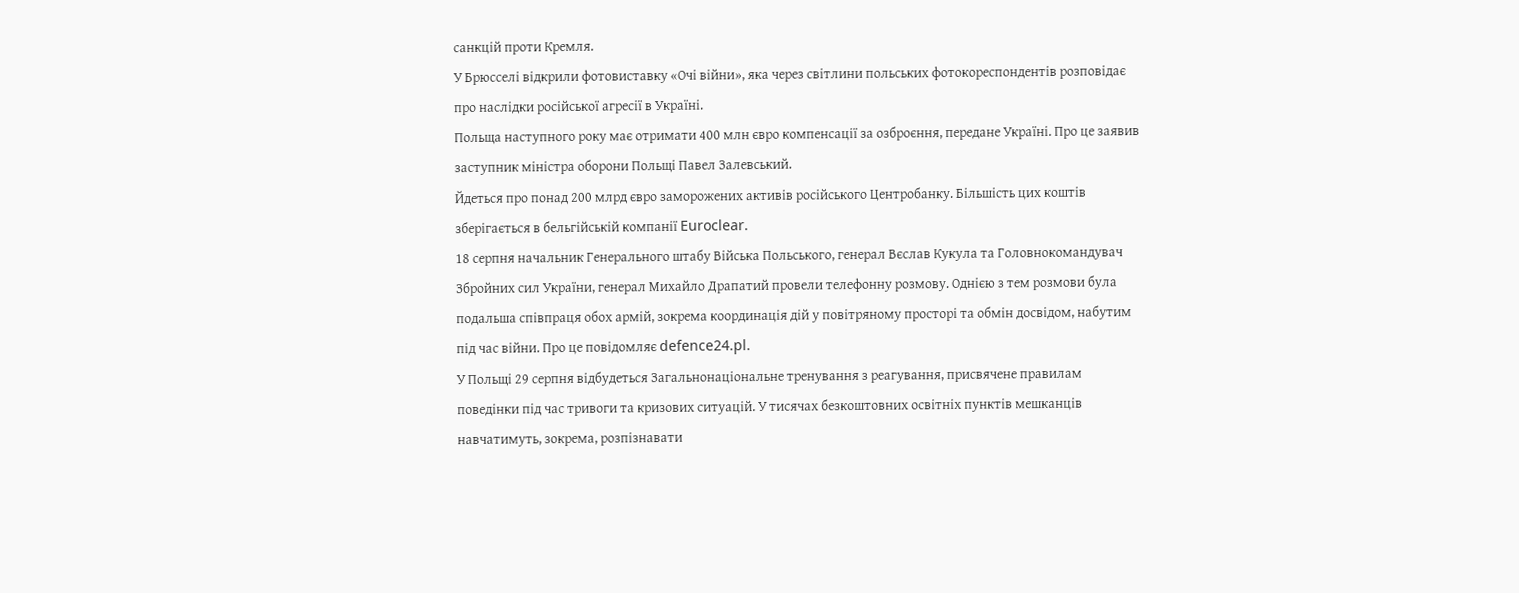санкцій проти Кремля.
У Брюсселі відкрили фотовиставку «Очі війни», яка через світлини польських фотокореспондентів розповідає про наслідки російської агресії в Україні.
Польща наступного року має отримати 400 млн євро компенсації за озброєння, передане Україні. Про це заявив заступник міністра оборони Польщі Павел Залевський.
Йдеться про понад 200 млрд євро заморожених активів російського Центробанку. Більшість цих коштів зберігається в бельгійській компанії Euroclear.
18 серпня начальник Генерального штабу Війська Польського, генерал Вєслав Кукула та Головнокомандувач Збройних сил України, генерал Михайло Драпатий провели телефонну розмову. Однією з тем розмови була подальша співпраця обох армій, зокрема координація дій у повітряному просторі та обмін досвідом, набутим під час війни. Про це повідомляє defence24.pl.
У Польщі 29 серпня відбудеться Загальнонаціональне тренування з реагування, присвячене правилам поведінки під час тривоги та кризових ситуацій. У тисячах безкоштовних освітніх пунктів мешканців навчатимуть, зокрема, розпізнавати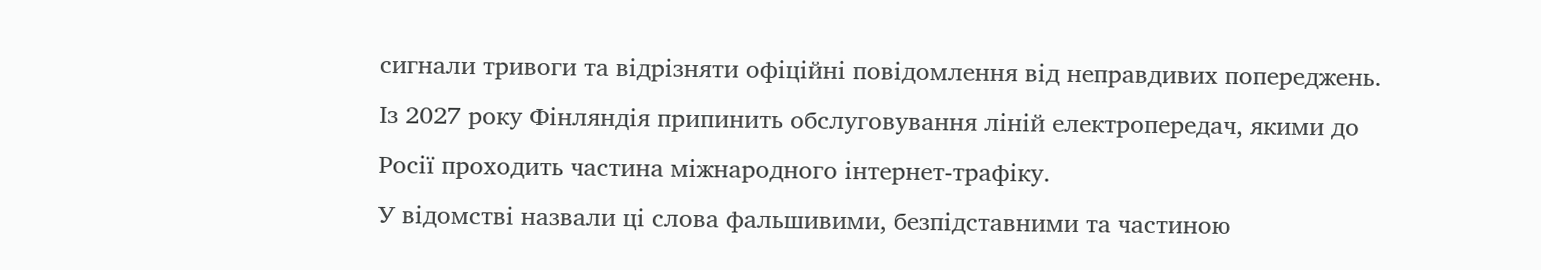сигнали тривоги та відрізняти офіційні повідомлення від неправдивих попереджень.
Із 2027 року Фінляндія припинить обслуговування ліній електропередач, якими до Росії проходить частина міжнародного інтернет-трафіку.
У відомстві назвали ці слова фальшивими, безпідставними та частиною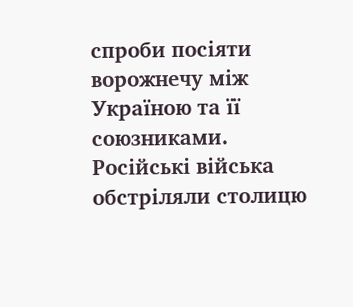спроби посіяти ворожнечу між Україною та її союзниками.
Російські війська обстріляли столицю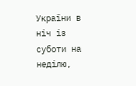України в ніч із суботи на неділю,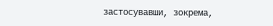застосувавши, зокрема,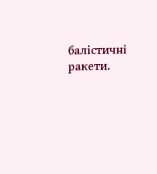балістичні ракети.